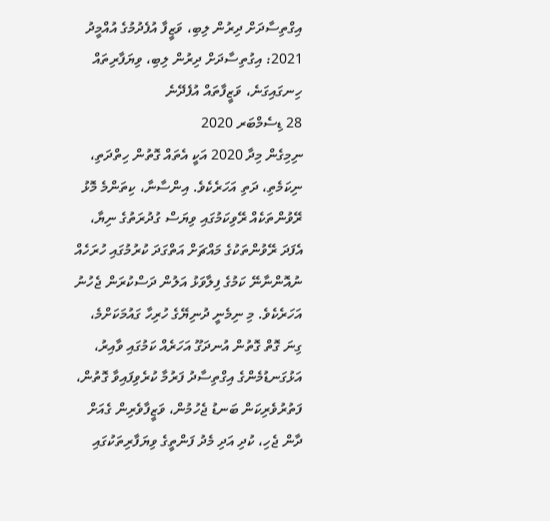އިގްތިސާދަށް ދިރުން ލިބި، ވަޒީފާ އުފެދުމުގެ އުއްމީދު
2021: އިގުތިސާދަށް ދިރުން ލިބި، ވިޔަފާރިތައް ހިނގައިގަނެ، ވަޒީފާތައް އުފެދޭނެ
28 ޑިސެމްބަރ 2020
ނިމިގެން މިދާ 2020 އަކީ އެތައް ގޮތުން ހިތްދަތި، ނިކަމެތި، ދަތި އަހަރެކެވެ. އިންސާނާ، ކިތަންމެ މޮޅު ރޭވުންތަކެއް ރޭވިކަމުގައި ވިޔަސް ގުދުރަތުގެ ނިޔާ، އެފަދަ ރޭވުންތަކުގެ މައްޗަށް އަތްގަދަ ކުރުމުގައި ހުރަހެއް ނުއޮންނާނޭ ކަމުގެ ފިލާވަޅު އަލުން ދަސްކުރަން ޖެހުނު އަހަރެކެވެ. މި ނިމެނީ ދުނިޔޭގެ ހުރިހާ ގައުމަކަށްމެ، ގިނަ ގޮތް ގޮތުން އުނދަގޫ އަހަރެއް ކަމުގައި ވާއިރު، އަޅުގަނޑުމެންގެ އިގްތިސާދު ފަރުމާ ކުރެވިފައިވާ ގޮތުން، ފަތުރުވެރިކަން ބަނޑު ޖެހުމުން، ވަޒީފާވެރިން ގެއަށް ދާން ޖެހި، ކުދި އަދި މެދު ފަންތީގެ ވިޔަފާރިތަކުގައި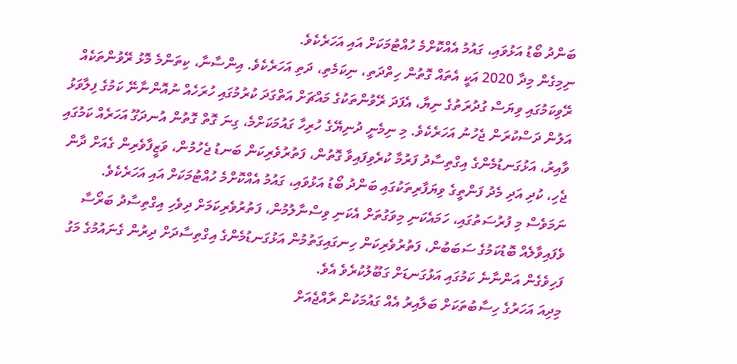ބަންދު ބޯޑު އަޅުވައި، ގައުމު އެއްކޮށްމެ ހުއްޓުމަކަށް އައި އަހަރެކެވެ.
ނިމިގެން މިދާ 2020 އަކީ އެތައް ގޮތުން ހިތްދަތި، ނިކަމެތި، ދަތި އަހަރެކެވެ. އިންސާނާ، ކިތަންމެ މޮޅު ރޭވުންތަކެއް ރޭވިކަމުގައި ވިޔަސް ގުދުރަތުގެ ނިޔާ، އެފަދަ ރޭވުންތަކުގެ މައްޗަށް އަތްގަދަ ކުރުމުގައި ހުރަހެއް ނުއޮންނާނޭ ކަމުގެ ފިލާވަޅު އަލުން ދަސްކުރަން ޖެހުނު އަހަރެކެވެ. މި ނިމެނީ ދުނިޔޭގެ ހުރިހާ ގައުމަކަށްމެ، ގިނަ ގޮތް ގޮތުން އުނދަގޫ އަހަރެއް ކަމުގައި ވާއިރު، އަޅުގަނޑުމެންގެ އިގްތިސާދު ފަރުމާ ކުރެވިފައިވާ ގޮތުން، ފަތުރުވެރިކަން ބަނޑު ޖެހުމުން، ވަޒީފާވެރިން ގެއަށް ދާން ޖެހި، ކުދި އަދި މެދު ފަންތީގެ ވިޔަފާރިތަކުގައި ބަންދު ބޯޑު އަޅުވައި، ގައުމު އެއްކޮށްމެ ހުއްޓުމަކަށް އައި އަހަރެކެވެ.
ނަމަވެސް މި ފުރުސަތުގައި، ހަމައެކަނި މިވަގުތަށް އެކަނި ވިސްނާލުމުން، ފަތުރުވެރިކަމަށް ދިވެހި އިގްތިސާދު ބަރޯސާ ވެފައިވާލެއް ބޮޑުކަމުގެ ސަބަބުން، ފަތުރުވެރިކަން ހިނގައިގަތުމުން އަޅުގަނޑުމެންގެ އިގްތިސާދަށް ދިރުން ގެނައުމުގެ މަގު ފަހިވެގެން އަންނާނެ ކަމުގައި އަޅުގަނޑަށް ގަބޫލުކުރެވެ އެވެ.
މިދިއަ އަހަރުގެ ހިސާބުތަކަށް ބަލާއިރު އެއް ގައުމަކުން ރާއްޖެއަށް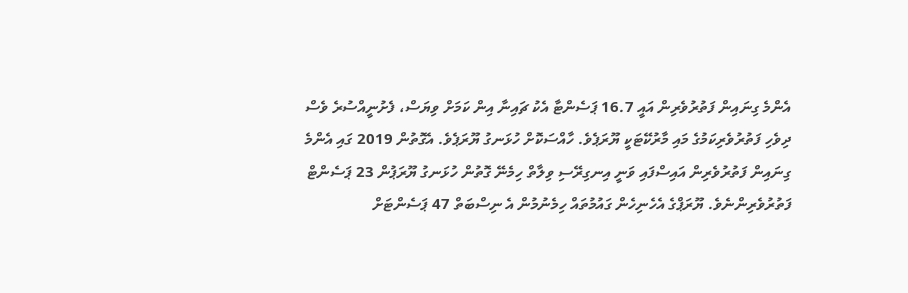އެންމެ ގިނައިން ފަތުރުވެރިން އައީ 16.7 ޕަސެންޓާ އެކު ޗައިނާ އިން ކަމަށް ވިޔަސް، ފެށުނީއްސުރެ ވެސް ދިވެހި ފަތުރުވެރިކަމުގެ މައި މާރުކޭޓަކީ ޔޫރަޕެވެ. ހާއްސަކޮށް ހުޅަނގު ޔޫރަޕެވެ. އެގޮތުން 2019 ގައި އެންމެ ގިނައިން ފަތުރުވެރިން އައިސްފައި ވަނީ އިނގިރޭސި ވިލާތް ހިމެނޭ ގޮތުން ހުޅަނގު ޔޫރަޕުން 23 ޕަސެންޓް ފަތުރުވެރިންނެވެ. ޔޫރަޕްގެ އެހެނިހެން ގައުމުތައް ހިމެނުމުން އެ ނިސްބަތް 47 ޕަސެންޓަށް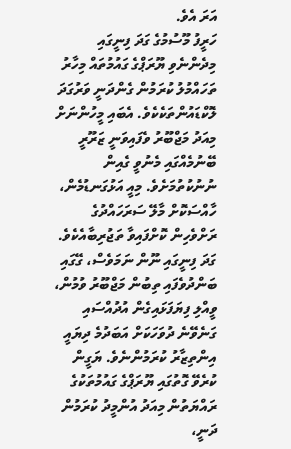އަރަ އެވެ.
ހަރީފު މޫސުމުގެ ގަދަ ފިނީގައި މިދެންނެވި ޔޫރަޕްގެ ގައުމުތައް މިހާރު ތަހައްމުލު ކުރަމުން ގެންދަނީ ވަރުގަދަ ލޮކްޑައުންތަކެކެވެ. އެބައި މީހުންނަށް މިއަދު މަޖްބޫރު ވެފައިވަނީ ޒަރޫރީ ބޭނުމެއްގައި މެނުވީ ގެއިން ނުނުކުތުމަށެވެ. މިއީ އަޅުގަނޑުމެން، ހާއްސަކޮށް މާލޭ ސަރަހައްދުގެ ރަށްވެހިން ކޮށްފައިވާ ތަޖުރިބާއެކެވެ. ގަދަ ފިނީގައި ނޫން ނަމަވެސް، ގޭގައި ބަންދުވެފައި ތިބުން މަޖްބޫރު ވުމުން، ވީއްލި ފިޔަފަޅައިގެން އުދުއްސައި ގަނެވޭނެ ދުވަހަކަށް އަބަދުމެ ދިޔައީ އިންތިޒާރު ކުރަމުންނެވެ. ޔަގީން ކުރެވޭ ގޮތުގައި ޔޫރަޕްގެ ގައުމުތަކުގެ ރައްޔަތުން މިއަދު އުންމީދު ކުރަމުން ދަނީ،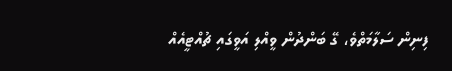ފިނިން ސަލާމަތްވެ، ގޭ ބަންދުން ވީއްލި އަވީގައި ޗުއްޓީއެއް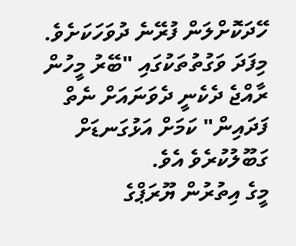ހޭދަކޮށްލަން ފުރޭނެ ދުވަހަކަށެވެ. މިފަދަ ވަގުތުތަކުގައި "ބޭރު މީހުން ރާއްޖެ ދެކެނީ ދެވަނައަށް ނެތް ފަދައިން" ކަމަށް އަޅުގަނޑަށް ގަބޫލުކުރެވެ އެވެ.
މީގެ އިތުރުން ޔޫރަޕްގެ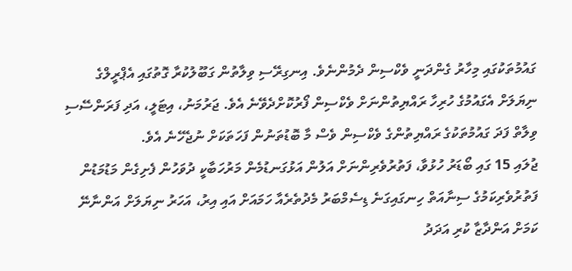ގައުމުތަކުގައި މިހާރު ގެންދަނީ ވެކްސިން ދެމުންނެވެ. އިނގިރޭސި ވިލާތުން ގަބޫލުކުރާ ގޮތުގައި އެޕްރީލްގެ ނިޔަލަށް އެގައުމުގެ ހުރިހާ ރައްޔިތުންނަށް ވެކްސިން ފޯރުކޮށްދެވޭނެ އެވެ. ޖަރުމަނު، އިޓަލީ، އަދި ފަރަންސޭސި ވިލާތް ފަދަ ގައުމުތަކުގެ ރައްޔިތުންގެ ވެކްސިން ވެސް މާ ބޮޑުތަނުން ފަހަތަކަށް ނުޖެހޭނެ އެވެ.
ޖުލައި 15 ގައި ބޯޑަރު ހުޅުވާ، ފަތުރުވެރިންނަށް އަލުން އަޅުގަނޑުމެން މަރުހަބާކީ ދުވަހުން ފެށިގެން މަޑުމަޑުން ފަތުރުވެރިކަމުގެ ސިނާއަތް ހިނގައިގަނެ ޑިސެމްބަރު މެދުތެރެއާ ހަމައަށް އައި އިރު، އަހަރު ނިޔަލަށް އަންނާނޭ ކަމަށް އަންދާޒާ ކުރި އަދަދު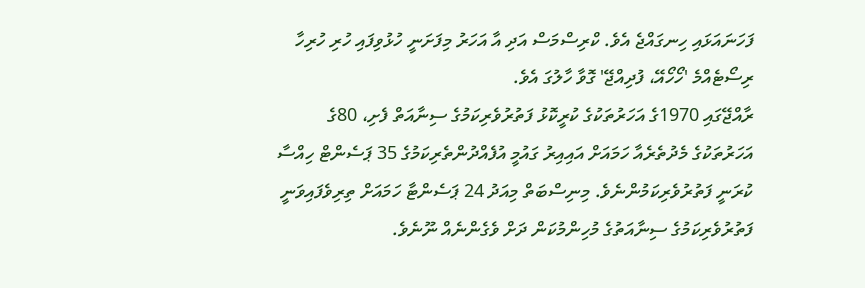ފަހަނައަޅައި ހިނގައްޖެ އެވެ. ކްރިސްމަސް އަދި އާ އަހަރު މިފަށަނީ ހުޅުވިފައި ހުރި ހުރިހާ ރިސޯޓެއްމެ 'ހޯހޯއޭ، ފުދިއްޖޭ' ގޮވާ ހާލުގަ އެވެ.
ރާއްޖޭގައި 1970ގެ އަހަރުތަކުގެ ކުރީކޮޅު ފަތުރުވެރިކަމުގެ ސިނާއަތް ފެށި، 80ގެ އަހަރުތަކުގެ މެދުތެރެއާ ހަމައަށް އައިއިރު ގައުމީ އުފެއްދުންތެރިކަމުގެ 35 ޕަސެންޓް ހިއްސާ ކުރަނީ ފަތުރުވެރިކަމުންނެވެ. މިނިސްބަތް މިއަދު 24 ޕަސެންޓާ ހަމައަށް ތިރިވެފައިވަނީ ފަތުރުވެރިކަމުގެ ސިނާއަތުގެ މުހިންމުކަން ދަށް ވެގެންނެއް ނޫނެވެ.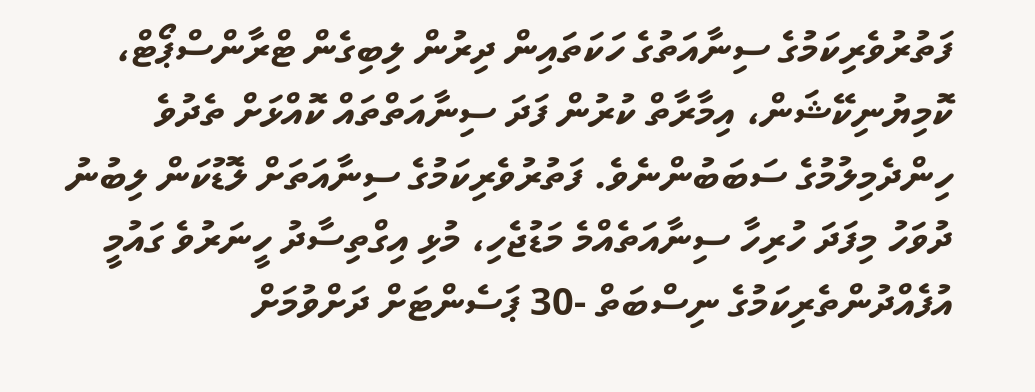ފަތުރުވެރިކަމުގެ ސިނާއަތުގެ ހަކަތައިން ދިރުން ލިބިގެން ޓްރާންސްޕޯޓް، ކޮމިޔުނިކޭޝަން، އިމާރާތް ކުރުން ފަދަ ސިނާއަތްތައް ކޮއްޅަށް ތެދުވެ ހިންދެމިލުމުގެ ސަބަބުންނެވެ. ފަތުރުވެރިކަމުގެ ސިނާއަތަށް ލޮޑުކަން ލިބުނު ދުވަހު މިފަދަ ހުރިހާ ސިނާއަތެއްމެ މަޑުޖެހި، މުޅި އިގްތިސާދު ހީނަރުވެ ގައުމީ އުފެއްދުންތެރިކަމުގެ ނިސްބަތް -30 ޕަސެންޓަށް ދަށްވުމަށް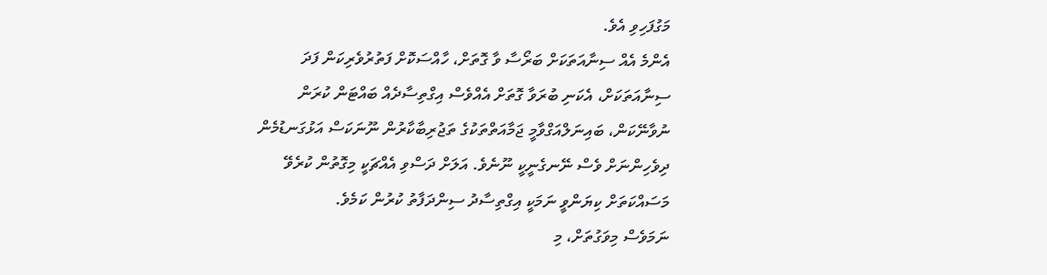މަގުފަހިވި އެވެ.
އެންމެ އެއް ސިނާއަތަކަށް ބަރޯސާ ވާ ގޮތަށް، ހާއްސަކޮށް ފަތުރުވެރިކަން ފަދަ ސިނާއަތަކަށް، އެކަނި ބުރަވާ ގޮތަށް އެއްވެސް އިގްތިސާދެއް ބައްޓަން ކުރަން ނުވާނޭކަން، ބައިނަލްއަގްވާމީ ޖަމާއަތްތަކުގެ ތަޖުރިބާކާރުން ނޫނަކަސް އަޅުގަނޑުމެން ދިވެހިންނަށް ވެސް ނޭނގެނީކީ ނޫނެވެ. އަލަށް ދަސްވި އެއްޗަކީ މިގޮތުން ކުރެވޭ މަސައްކަތަށް ކިޔަންވީ ނަމަކީ އިގްތިސާދު ސިންދަފާތު ކުރުން ކަމެވެ.
ނަމަވެސް މިވަގުތަށް، މި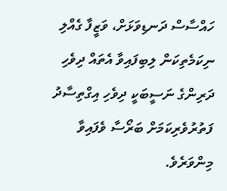ހައްސާސް ދަނޑިވަޅަށް، ވަޒީފާ ގެއްލި ނިކަމެތިކަން ލިބިފައިވާ އެތައް ދިވެހި ދަރިންގެ ނަސީބަކީ ދިވެހި އިގްތިސާދު ފަތުރުވެރިކަމަށް ބަރޯސާ ވެފައިވާ މިންވަރެވެ.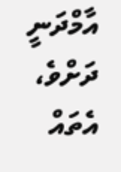އާމްދަނީ ދަށްވެ، އެތައް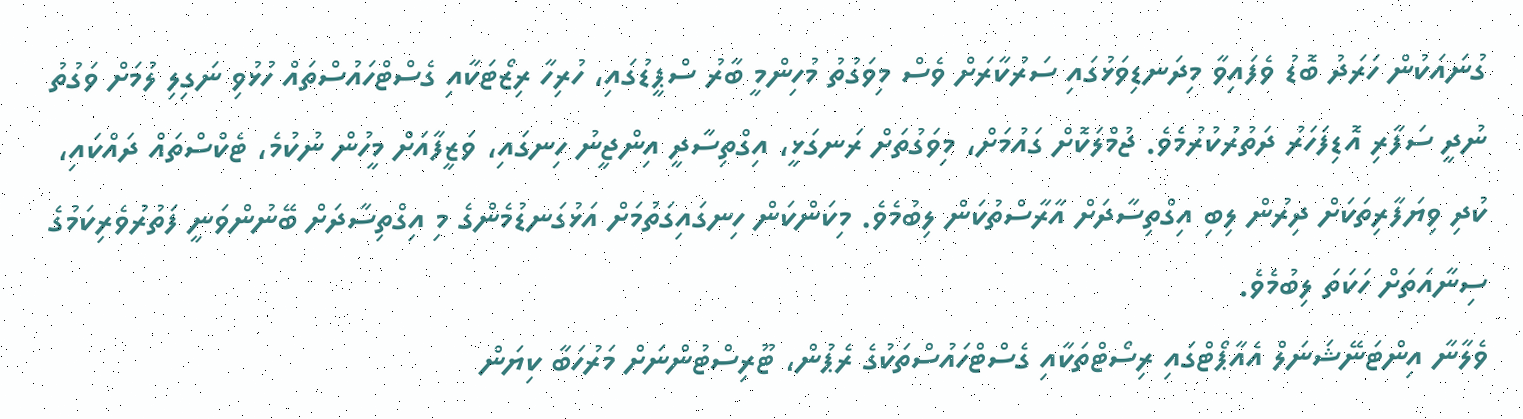ގުނައަކުން ހަރަދު ބޮޑު ވެފައިވާ މިދަނޑިވަޅުގައި ސަރުކާރަށް ވެސް މިވަގުތު މުހިންމީ ބާރު ސްޕީޑުގައި، ހުރިހާ ރިޒޯޓަކާއި ގެސްޓްހައުސްތައް ހުޅުވި ނަގިލި ލުމަށް ވަގުތު ނުދީ ސަފާރި އޮޑިފަހަރު ދަތުރުކުރުމެވެ. ޖުމްލަކޮށް ގައުމަށް، މިވަގުތަށް ރަނގަޅީ، އިގްތިސާދީ އިންޖީނު ހިނގައި، ވަޒީފާއަށް މީހުން ނުކުމެ، ޓެކްސްތައް ދައްކައި، ކުދި ވިޔަފާރިތަކަށް ދިރުން ލިބި އިގްތިސާދަށް އާރާސްތުކަން ލިބުމެވެ. މިކަންކަން ހިނގައިގަތުމަށް އަޅުގަނޑުމެންގެ މި އިގްތިސާދަށް ބޭނުންވަނީ ފަތުރުވެރިކަމުގެ ސިނާއަތަށް ހަކަތަ ލިބުމެވެ.
ވެލާނާ އިންޓަނޭޝަނަލް އެއާޕޯޓްގައި ރިސޯޓްތަކާއި ގެސްޓްހައުސްތަކުގެ ރެޕުން، ޓޫރިސްޓުންނަށް މަރުހަބާ ކިޔަން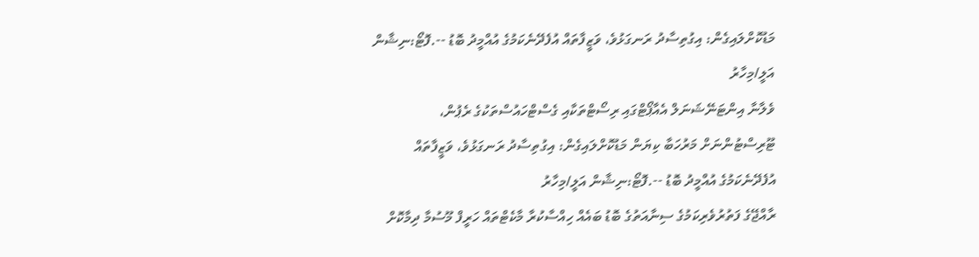މަޑުކޮށްލައިގެން: އިގުތިސާދު ރަނގަޅުވެ، ވަޒީފާތައް އުފެދޭނެކަމުގެ އުއްމީދު ބޮޑު --.ފޮޓޯ:ނިޝާން އަލީ/މިހާރު
ވެލާނާ އިންޓަނޭޝަނަލް އެއާޕޯޓްގައި ރިސޯޓްތަކާއި ގެސްޓްހައުސްތަކުގެ ރެޕުން، ޓޫރިސްޓުންނަށް މަރުހަބާ ކިޔަން މަޑުކޮށްލައިގެން: އިގުތިސާދު ރަނގަޅުވެ، ވަޒީފާތައް އުފެދޭނެކަމުގެ އުއްމީދު ބޮޑު --.ފޮޓޯ:ނިޝާން އަލީ/މިހާރު
ރާއްޖޭގެ ފަތުރުވެރިކަމުގެ ސިނާއަތުގެ ބޮޑު ބައެއް ހިއްސާކުރާ މާކެޓްތައް ހަރީފް މޫސުމާ ދިމާކޮށް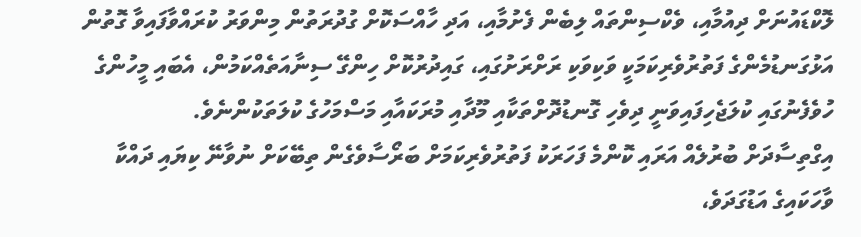ލޮކްޑައުނަށް ދިއުމާއި، ވެކްސިންތައް ލިބެން ފެށުމާއި، އަދި ހާއްސަކޮށް ގުދުރަތުން މިންވަރު ކުރައްވާފައިވާ ގޮތުން އަޅުގަނޑުމެންގެ ފަތުރުވެރިކަމަކީ ވަކިވަކި ރަށްރަށުގައި، ގައިދުރުކޮށް ހިންގޭ ސިނާއަތެއްކަމުން، އެބައި މީހުންގެ ހުވެފެނުގައި ކުލަޖެހިފައިވަނީ ދިވެހި ގޮނޑުދޮށްތަކާއި މޫދާއި މުރަކައާއި މަސްމަހުގެ ކުލަތަކުންނެވެ.
އިގްތިސާދަށް ބުރުލެއް އަރައި ކޮންމެ ފަހަރަކު ފަތުރުވެރިކަމަށް ބަރޯސާވެގެން ތިބޭކަށް ނުވާނޭ ކިޔައި ދައްކާ ވާހަކައިގެ އަޑުގަދަވެ،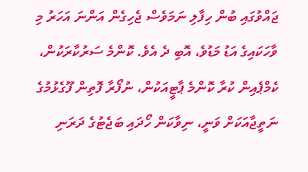ޖައްވުގައި ބުން ހިފާލި ނަމަވެސް ޖެހިގެން އަންނަ އަހަރު މި ވާހަކައިގެ އަޑު މަޑުވެ، އޮބި ދެ އެވެ. ކޮންމެ ސަރުކާރަކުން، ކެމްޕެއިން ކުރާ ކޮންމެ ޕާޓީއަކުން، ނުފޯރާ ފޮތިން ފޫގެޅުމުގެ ނަތީޖާއަކަށް ވަނީ، ނިވާކަން ހޯދައި ބަޖެޓުގެ ދަރަނި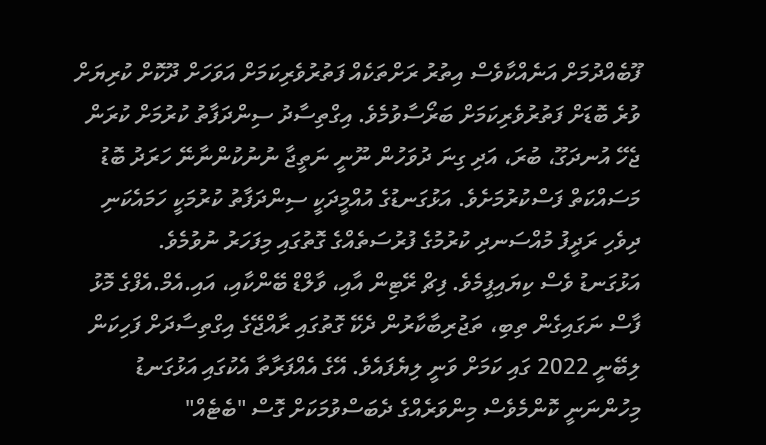ފޫބެއްދުމަށް އަނެއްކާވެސް އިތުރު ރަށްތަކެއް ފަތުރުވެރިކަމަށް އަވަހަށް ދޫކޮށް ކުރިޔަށް ވުރެ ބޮޑަށް ފަތުރުވެރިކަމަށް ބަރޯސާވުމެވެ. އިގްތިސާދު ސިންދަފާތު ކުރުމަށް ކުރަން ޖެހޭ އުނދަގޫ، ބުރަ، އަދި ގިނަ ދުވަހުން ނޫނީ ނަތީޖާ ނުނުކުންނާނޭ ހަރަދު ބޮޑު މަސައްކަތް ފަސްކުރުމަށެވެ. އަޅުގަނޑުގެ އުއްމީދަކީ ސިންދަފާތު ކުރުމަކީ ހަމައެކަނި ދިވެހި ރަދީފު މުއްސަނދި ކުރުމުގެ ފުރުސަތެއްގެ ގޮތުގައި މިފަހަރު ނުވުމެވެ.
އަޅުގަނޑު ވެސް ކިޔައިފީމެވެ. ފިޗް ރޭޓިން އާއި، ވާލްޑް ބޭންކާއި، އައި.އެމް.އެފްގެ މޮޅު ފާސް ނަގައިގެން ތިބި، ތަޖުރިބާކާރުން ދެކޭ ގޮތުގައި ރާއްޖޭގެ އިގްތިސާދަށް ފަހިކަން ލިބޭނީ 2022 ގައި ކަމަށް ވަނީ ލިޔެފައެވެ. އޭގެ އެއްފަރާތާ އެކުގައި އަޅުގަނޑު މިހުންނަނީ ކޮންމެވެސް މިންވަރެއްގެ ދެބަސްވުމަކަށް ގޮސް "ބެޓެއް"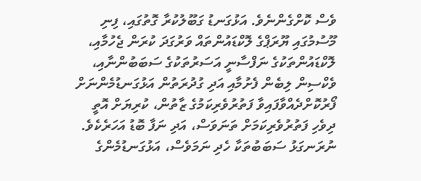ވެސް ކޮށްގެންނެވެ. އަޅުގަނޑު ގަބޫލުކުރާ ގޮތުގައި، ފިނި މޫސުމުގައި ޔޫރަޕްގެ ލޮކްޑައުންތައް ވަރުގަދަ ކުރަން ޖެހުމާއި، ލޮކްޑައުންތަކުގެ ނަފްސާނީ އަސަރުތަކުގެ ސަބަބުންނާއި، ވެކްސިން ލިބެން ފެށުމާއި އަދި ގުދުރަތުން އަޅުގަނޑުމެންނަށް ފޯރުކޮށްދެއްވާފައިވާ ފަތުރުވެރިކަމުގެ ޒާތުން، ކުރިޔަށް އޮތީ ދިވެހި ފަތުރުވެރިކަމަށް ތަނަވަސް، އަދި ނަފާ ބޮޑު އަހަރެކެވެ.
ނުރަނގަޅު ސަބަބުތަކާ ހެދި ނަމަވެސް، އަޅުގަނޑުމެންގެ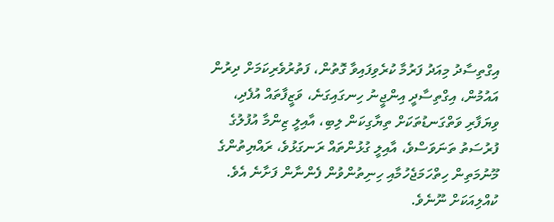އިގްތިސާދު މިއަދު ފަރުމާ ކުރެވިފައިވާ ގޮތުން، ފަތުރުވެރިކަމަށް ދިރުން އައުމުން، އިގްތިސާދީ އިންޖީނު ހިނގައިގަނެ، ވަޒީފާތައް އުފެދި، ވިޔަފާރި ވަތްގަނޑުތަކަށް ތިޔާގިކަން ލިބި، އާއިލީ ޒިންމާ އުފުލުގެ ފުރުސަތު ތަނަވަސްވެ، އާއިލީ ގުޅުންތައް ރަނގަޅުވެ، ރައްޔިތުންގެ މޫނުމަތިން ހިތްހަމަޖެހުމާއި ހިނިތުންވުން ފެންނާން ފަށާނެ އެވެ. ކުއްލިއަކަށް ނޫނެވެ.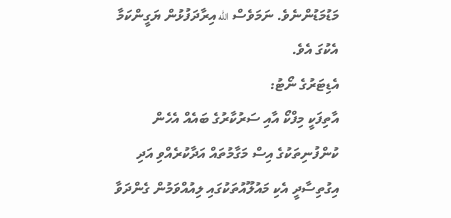މަޑުމަޑުންނެވެ. ނަމަވެސް الله އިރާދަފުޅުން ޔަގީންކަމާ އެކުގަ އެވެ.
އެޑިޓަރުގެ ނޯޓު:
އާތިފަކީ މިފްކޯ އާއި ސަރުކާރުގެ ބައެއް އެހެން ކުންފުނިތަކުގެ އިސް މަގާމުތައް އަދާކުރެއްވި އަދި އިގުތިސާދީ އެކި މައުލޫއުތަކުގައި ލިއުއްވަމުން ގެންދަވާ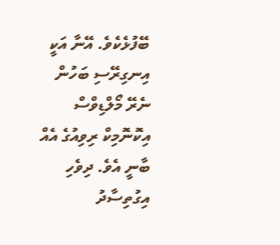ބޭފުޅެކެވެ. އޭނާ އަކީ އިނގިރޭސި ބަހުން ނެރޭ މޯލްޑިވްސް އިކޮނޮމިކް ރިވިއުގެ އެއް ބާނީ އެވެ. ދިވެހި އިގުތިސާދު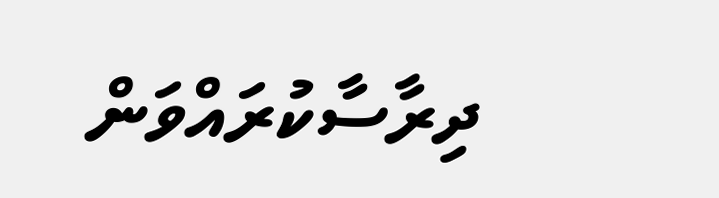ދިރާސާކުރައްވަން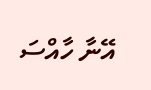އޭނާ ހާއްސަ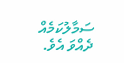ސަމާލުކަމެއް ދެއްވަ އެވެ.